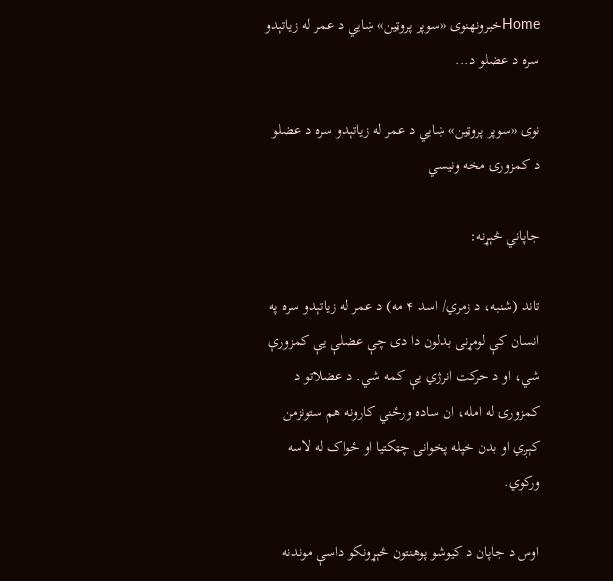Homeخبرونهنوی «سوپر پروټین» ښايي د عمر له زیاتېدو سره د عضلو د...

نوی «سوپر پروټین» ښايي د عمر له زیاتېدو سره د عضلو د کمزورۍ مخه ونیسي

جاپاني څېړنه:

تاند (شنبه، د زمري/ اسد ۴ مه) د عمر له زیاتېدو سره په انسان کې لومړنی بدلون دا دی چې عضلې یې کمزورې شي، او د حرکت انرژي یې کمه شي. د عضلاتو د کمزورۍ له امله، ان ساده ورځني کارونه هم ستونزمن کېږي او بدن خپله پخوانۍ چټکتیا او ځواک له لاسه ورکوي.

اوس د جاپان د کیوشو پوهنتون څېړونکو داسې موندنه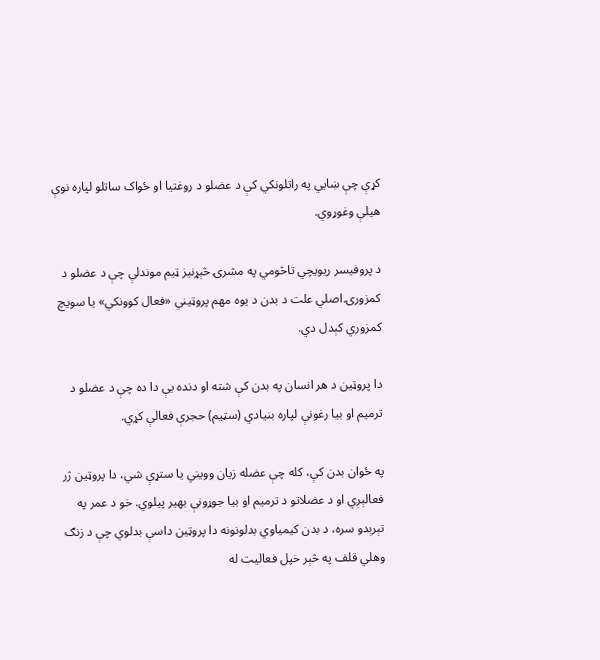کړې چې ښايي په راتلونکي کې د عضلو د روغتیا او ځواک ساتلو لپاره نوې هیلې وغوړوي.

د پروفیسر ریویچي تاڅومي په مشرۍ څېړنیز ټیم موندلې چې د عضلو د کمزورۍ اصلي علت د بدن د یوه مهم پروټیني «فعال کوونکي» یا سویچ کمزوري کېدل دي.

دا پروټین د هر انسان په بدن کې شته او دنده یې دا ده چې د عضلو د ترمیم او بیا رغونې لپاره بنیادي (سټیم) حجرې فعالې کړي.

په ځوان بدن کې، کله چې عضله زیان وویني یا ستړې شي، دا پروټین ژر فعالېږي او د عضلاتو د ترمیم او بیا جوړونې بهیر پیلوي. خو د عمر په تېرېدو سره، د بدن کیمیاوي بدلونونه دا پروټین داسې بدلوي چې د زنګ وهلي قلف په څېر خپل فعالیت له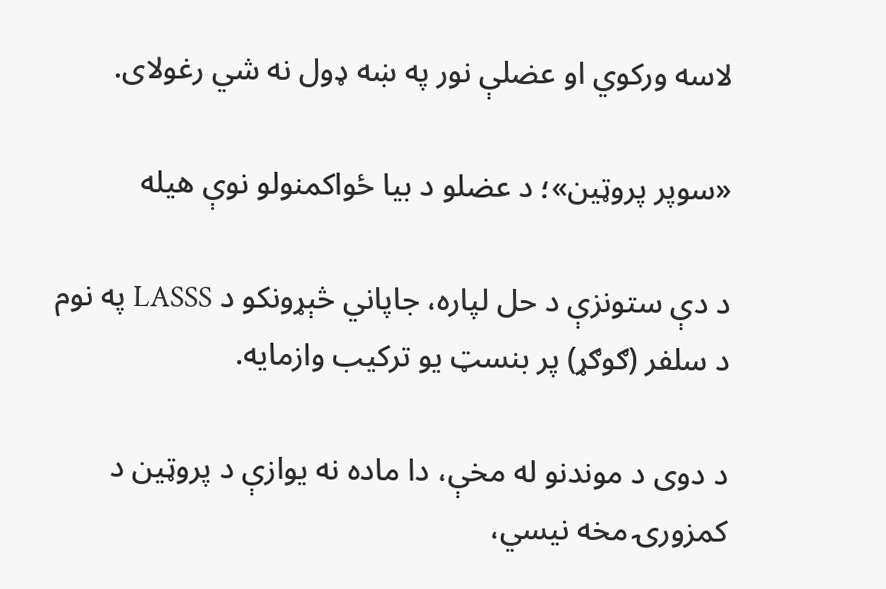لاسه ورکوي او عضلې نور په ښه ډول نه شي رغولای.

«سوپر پروټین»؛ د عضلو د بیا ځواکمنولو نوې هیله

د دې ستونزې د حل لپاره، جاپاني څېړونکو د LASSS په نوم د سلفر (ګوګړ) پر بنسټ یو ترکیب وازمایه.

د دوی د موندنو له مخې، دا ماده نه یوازې د پروټین د کمزورۍ مخه نیسي،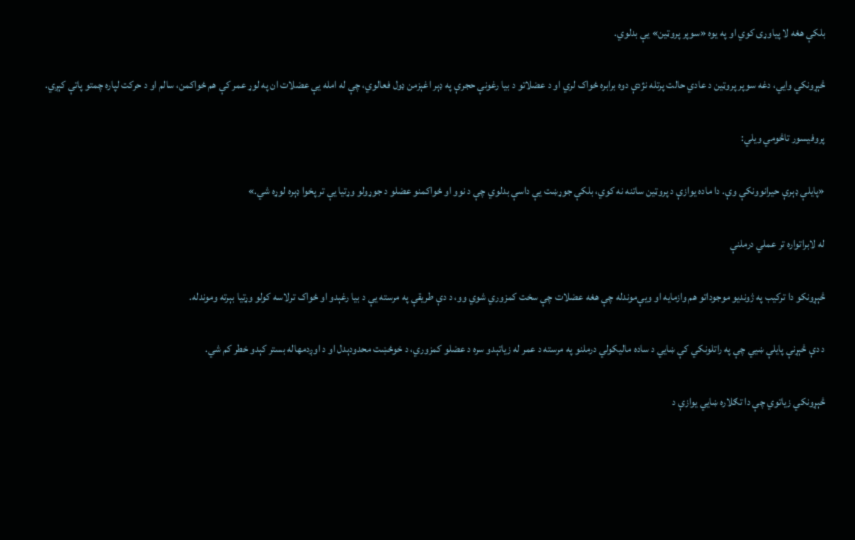بلکې هغه لا پیاوړی کوي او په یوه «سوپر پروټین» یې بدلوي.

څېړونکي وایي، دغه سوپر پروټین د عادي حالت پرتله نژدې دوه برابره ځواک لري او د عضلاتو د بیا رغونې حجرې په ډېر اغېزمن ډول فعالوي، چې له امله یې عضلات ان په لوړ عمر کې هم ځواکمن، سالم او د حرکت لپاره چمتو پاتې کېږي.

پروفیسور تاڅومي ویلي:

«پایلې ډېرې حیرانوونکې وې. دا ماده یوازې د پروټین ساتنه نه کوي، بلکې جوړښت یې داسې بدلوي چې د نوو او ځواکمنو عضلو د جوړولو وړتیا یې تر پخوا ډېره لوړه شي.»

له لابراتواره تر عملي درملنې

څېړونکو دا ترکیب په ژوندیو موجوداتو هم وازمایه او ویې‌موندله چې هغه عضلات چې سخت کمزوري شوي وو، د دې طریقې په مرسته یې د بیا رغېدو او ځواک ترلاسه کولو وړتیا بېرته وموندله.

د دې څېړنې پایلې ښيي چې په راتلونکي کې ښايي د ساده مالیکولي درملنو په مرسته د عمر له زیاتېدو سره د عضلو کمزوري، د خوځښت محدودېدل او د اوږدمهاله بستر کېدو خطر کم شي.

څېړونکي زیاتوي چې دا تګلاره ښايي یوازې د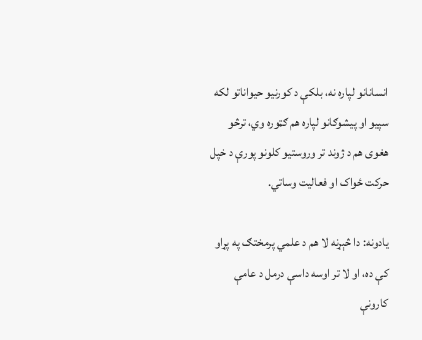انسانانو لپاره نه، بلکې د کورنیو حیواناتو لکه سپیو او پیشوګانو لپاره هم ګټوره وي، ترڅو هغوی هم د ژوند تر وروستیو کلونو پورې د خپل حرکت ځواک او فعالیت وساتي.

یادونه: دا څېړنه لا هم د علمي پرمختګ په پړاو کې ده، او لا تر اوسه داسې درمل د عامې کارونې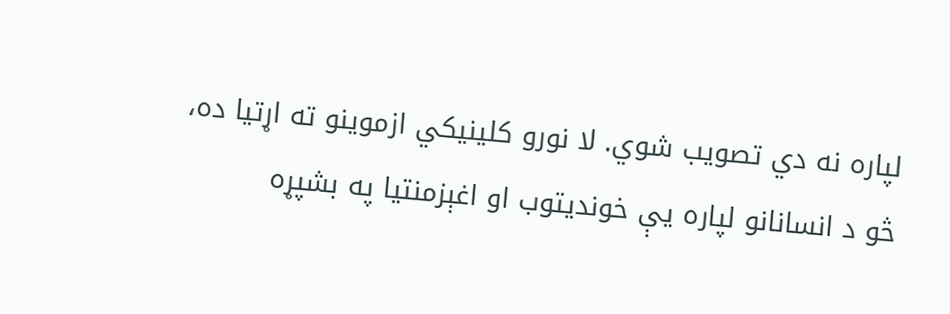لپاره نه دي تصویب شوي. لا نورو کلینیکي ازموینو ته اړتیا ده، څو د انسانانو لپاره یې خوندیتوب او اغېزمنتیا په بشپړه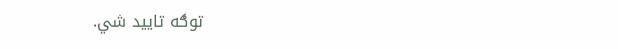توګه تایید شي.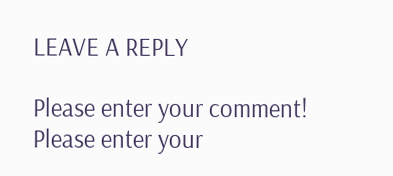LEAVE A REPLY

Please enter your comment!
Please enter your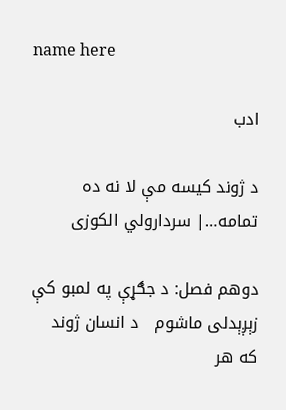name here

ادب

د ژوند کیسه مې لا نه ده تمامه…| سردارولي الکوزی

دوهم فصل: د جګړې په لمبو کې زېږېدلی ماشوم   د انسان ژوند که هر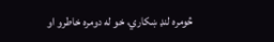څومره لنډ ښکاري، خو له دومره خاطرو او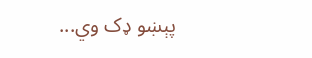پېښو ډک وي...